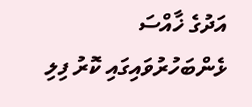އަދުގެ ޚާއްސަ
ޅެންބަހުރުވައިގައި ކޮރު ފިލި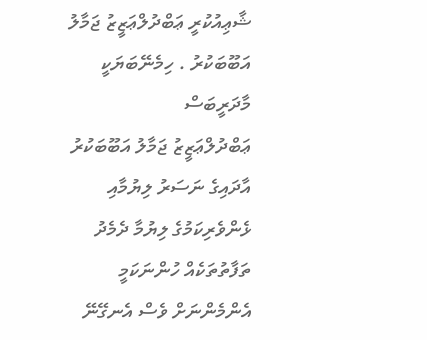ޝާޢިއުކުރީ ޢަބްދުލްޢަޒީޒު ޖަމާލު އަބޫބަކުރު . ހިމެނޭބަޔަކީ މާދަރީބަސް
ޢަބްދުލްޢަޒީޒު ޖަމާލު އަބޫބަކުރު
އާދައިގެ ނަސަރު ލިޔުމާއި ޅެންވެރިކަމުގެ ލިޔުމާ ދެމެދު ތަފާތުތަކެއް ހުންނަކަމީ އެންމެންނަށް ވެސް އެނގޭނޭ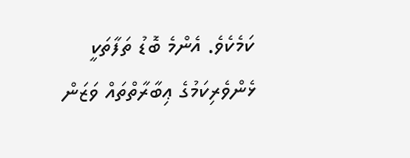ކަމެކެވެ. އެންމެ ބޮޑު ތަފާތަކީ ޅެންވެރިކަމުގެ ޢިބާރާތްތައް ވަޒަން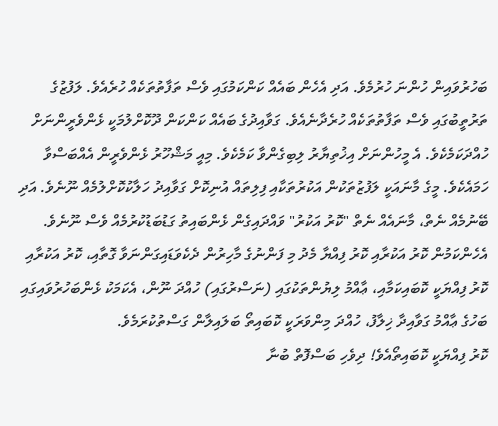ބަހުރުވައިން ހުންނަ ހުރުމެވެ. އަދި އެހެން ބައެއް ކަންކަމުގައި ވެސް ތަފާތުތަކެއް ހުރެއެވެ. ލަފުޒުގެ ތަރުތީބުގައި ވެސް ތަފާތުތަކެއް ހުރެދާނެއެވެ. ގަވާއިދުގެ ބައެއް ކަންކަން ދޫކޮށްލުމަކީ ޅެންވެރީންނަށް ހުއްދަކަމެކެވެ. އެ މީހުންނަށް އިޚުތިޔާރު ލިބިގެންވާ ކަމެކެވެ. މިއީ މަޝްހޫރު ޅެންވެރީން އެއްބަސްވާ ހަމައެކެވެ. މީގެ މާނައަކީ ލަފުޒުތަކުން އަކުރުތަކާއި ފިލިތައް އުނިކޮށް ގަވާއިދު ހަލާކުކޮށްލުމެއް ނޫނެވެ. އަދި ބޭނުމެއް ނެތް، މާނައެއް ނެތް "ކޮރު އަކުރު" ވައްދައިގެން ޅެންބައިތު ގަޑުބަޑުކުރުމެއް ވެސް ނޫނެވެ. އެހެންކަމުން ކޮރު އަކުރާއި ކޮރު ފިއްޔާ މެދު މި ފަންނުގެ މާހިރުން ދެކެވަޑައިގަންނަވާ ގޮތާއި، ކޮރު އަކުރާއި ކޮރު ފިއްޔަކީ ކޮބައިކަމާއި، ޢާއްމު ލިޔުންތަކުގައި (ނަސްރުގައި) ހުއްދަ ނޫން، އެކަމަކު ޅެންބަހުރުވައިގައި ބަހުގެ ޢާއްމު ގަވާއިދާ ޚިލާފު، ހުއްދަ މިންވަރަކީ ކޮބައިތޯ ބަލައިލާން ގަސްތުކުރަމެވެ.
ކޮރު ފިއްޔަކީ ކޮބައިތޯއެވެ! ދިވެހި ބަސްފޮތް ބުނާ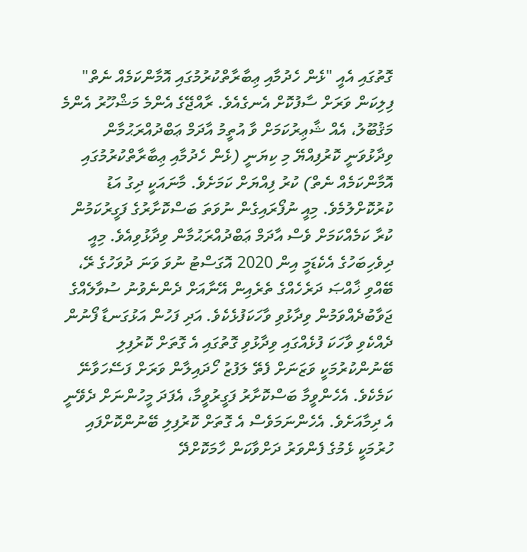ގޮތުގައި އެއީ "ޅެން ހެދުމާއި ޢިބާރާތްކުރުމުގައި އޮމާންކަމެއް ނެތް" ފިލިކަން ވަރަށް ސާފުކޮށް އެނގެއެވެ. ރާއްޖޭގެ އެންމެ މަޝްހޫރު އެންމެ މަޤުބޫލު، އެއް ޝާޢިރުކަމަށް ވާ އުތީމު އާދަމް ޢަބްދުއްރަޙުމާން ވިދާޅުވަނީ ކޮރުފިއްޔޭ މި ކިޔަނީ (ޅެން ހެދުމާއި ޢިބާރާތްކުރުމުގައި އޮމާންކަމެއް ނެތް) ކުރު ފިއްޔަށް ކަމަށެވެ. މާނައަކީ ދިގު އަޑު ކުރުކޮށްލުމެވެ. މިއީ ނުފޯރައިގެން ނުވަތަ ބަސްކޮށާރުގެ ފަގީރުކަމުން ކުރާ ކަމެއްކަމަށް ވެސް އާދަމް ޢަބްދުއްރަޙުމާން ވިދާޅުވިއެވެ. މިއީ ދިވެހިބަހުގެ އެކެޑަމީ އިން 2020 އޮގަސްޓު ނުވަ ވަނަ ދުވަހުގެ ރޭ،  ބޭއްވި ޚާއްޞަ ދަރެހެއްގެ ތެރެއިން އޭނާއަށް ދެންނެވުނު ސުވާލެއްގެ ޖަވާބުދެއްވަމުން ވިދާޅުވި ވާހަކަފުޅެކެވެ. އަދި ފަހުން އަޅުގަނޑާ ފޯނުން ދެއްކެވި ވާހަކަ ފުޅެއްގައި ވިދާޅުވި ގޮތުގައި އެ ގޮތަށް ކޮރުފިލި ބޭނުންކުރުމަކީ ވަޒަނަށް ފެތޭ ލަފުޒު ހޯދައިލާން ވަރަށް ފަސޭހަވާނޭ ކަމެކެވެ. އެހެންވީމާ ބަސްކޮށާރު ފަގީރުވީމާ، އެފަދަ މީހުންނަށް ދެވޭނީ އެ ދިމާއަށެވެ. އެހެންނަމަވެސް އެ ގޮތަށް ކޮރުފިލި ބޭނުންކޮށްފައި ހުރުމަކީ ޅެމުގެ ފެންވަރު ދަށްވާކަން ހާމަކޮށްދޭ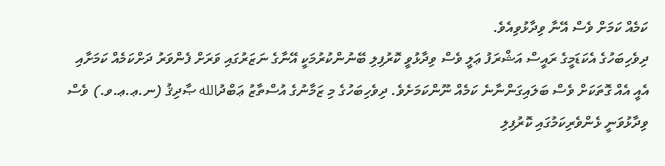ކަމެއް ކަމަށް ވެސް އޭނާ ވިދާޅުވިއެވެ.
ދިވެހިބަހުގެ އެކަޑަމީގެ ރައީސް އަޝްރަފު ޢަލީ ވެސް ވިދާޅުވީ ކޮރުފިލި ބޭނުންކުރުމަކީ އޭނާގެ ނަޒަރުގައި ވަރަށް ފެންވަރު ދަށްކަމެއް ކަމަށާއި އެއީ އެއް ގޮތަކަށް ވެސް ބަލައިގަންނާނެ ކަމެއް ނޫންކަމަށެވެ. ދިވެހިބަހުގެ މި ޒަމާނުގެ އުސްތާޒު ޢަބްދުالله ޞާދިޤު (ނ.ޢ.ޢ.ވ.) ވެސް ވިދާޅުވަނީ ޅެންވެރިކަމުގައި ކޮރުފިލި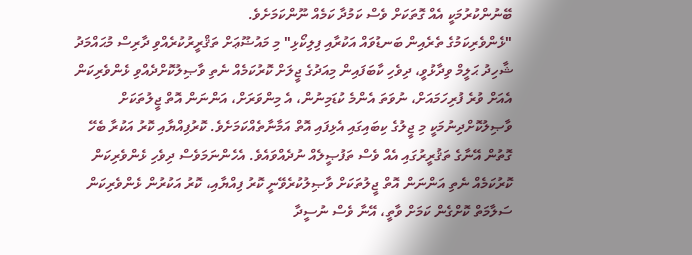ބޭނުންކުރުމަކީ އެއް ގޮތަކަށް ވެސް ކަމުދާ ކަމެއް ނޫންކަމަށެވެ.
"ޅެންވެރިކަމުގެ ތެރެއިން ބަނޑުވައް އަކުރާއި ފިލިކޯޅި" މި މައުޟޫޢަށް ތަޤްރީރުކުރެއްވި ދާރިސް މުޙައްމަދު ޝާހިދު ޙަލީމް ވިދާޅުވީ، ދިވެހި ކާބަފައިން މިއަދުގެ ޖީލަށް ކޮރުކަމެއް ނެތި ވާޞިލުކޮށްދެއްވި ޅެންވެރިކަން އެއަށް ވުރެ ފުރިހަމައަށް، ނުވަތަ އެންމެ ކުޑަމިނުން، އެ މިންވަރަށް، އަންނަން އޮތް ޖީލުތަކަށް ވާޞިލުކޮށްދިނުމަކީ މި ޖީލުގެ ކިބައިގައި އެޅިފައި އޮތް އަމާނާތެއްކަމަށެވެ. ކޮރުފިއްޔާއި ކޮރު އަކުރާ ބެހޭ ގޮތުން އޭނާގެ ތަޤުރީރުގައި އެއް ވެސް ތަފުޞީލެއް ނުދެއްވައެވެ. އެހެންނަމަވެސް ދިވެހި ޅެންވެރިކަން ކޮރުކަމެއް ނެތި އަންނަން އޮތް ޖީލުތަކަށް ވާޞިލުކުރެވޭނީ ކޮރު ފިއްޔާއި، ކޮރު އަކުރުން ޅެންވެރިކަން ސަލާމަތް ކޮށްގެން ކަމަށް ވާތީ، އޭނާ ވެސް ނުސީދާ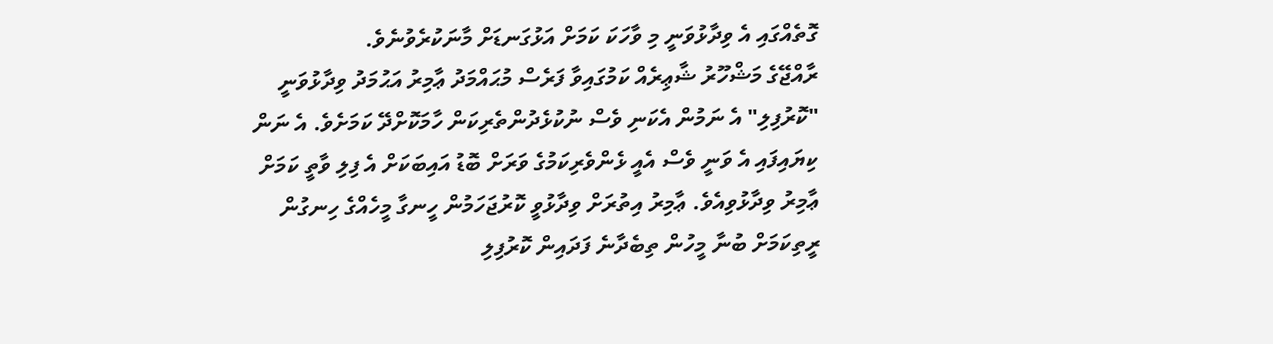ގޮތެއްގައި އެ ވިދާޅުވަނީ މި ވާހަކަ ކަމަށް އަޅުގަނޑަށް މާނަކުރެވުނެވެ.
ރާއްޖޭގެ މަޝްހޫރު ޝާޢިރެއް ކަމުގައިވާ ފަރެސް މުޙައްމަދު ޢާމިރު އަޙުމަދު ވިދާޅުވަނީ "ކޮރުފިލި" އެ ނަމުން އެކަނި ވެސް ނުކުޅެދުންތެރިކަން ހާމަކޮށްދޭ ކަމަށެވެ. އެ ނަން ކިޔައިފައި އެ ވަނީ ވެސް އެއީ ޅެންވެރިކަމުގެ ވަރަށް ބޮޑު އައިބަކަށް އެ ފިލި ވާތީ ކަމަށް ޢާމިރު ވިދާޅުވިއެވެ. ޢާމިރު އިތުރަށް ވިދާޅުވީ ކޮރުޖަހަމުން ހީނގާ މީހެއްގެ ހިނގުން ރީތިކަމަށް ބުނާ މީހުން ތިބެދާނެ ފަދައިން ކޮރުފިލި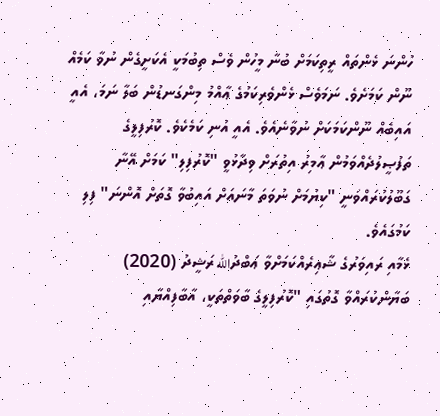ހުންނަ ޅެންތައް ރީތިކަމަށް ބުނާ މީހުން ވެސް ތިބުމަކީ އެކަށީގެން ނުވާ ކަމެއް ނޫން ކަމަށެވެ. ނަމަވެސް ޅެންވެރިކަމުގެ ޢާއްމު މިންގަނޑުން ބަލާ ނަމަ، އެއީ އައިބެއް ނޫންކަމަކަށް ނުވާނެއެވެ. އެއީ އުނި ކަމެކެވެ. ކޮރުފިލީގެ ތަފުޞީލުދެއްވަމުން ޢާމިރު އިތުރަށް ވިދާޅުވީ "ކޮރުފިލި" ކަމަށް އޭނާ ގަބޫލުކުރައްވަނީ "ކިޔުމަށް ނުވަތަ މާނައަށް އައިބުވާ ގޮތަށް އޮންނަ" ފިލި ކަމުގައެވެ.
ޅެމާއި ރައިވަރުގެ ޝާޢިރެއްކަމަށްވާ ޢަބްދުالله ރަޝީދު (2020) ބަޔާންކުރައްވާ ގޮތުގައި "ކޮރުފިލީގެ ބާވަތްތަކީ، އާބާފިއްޔާއި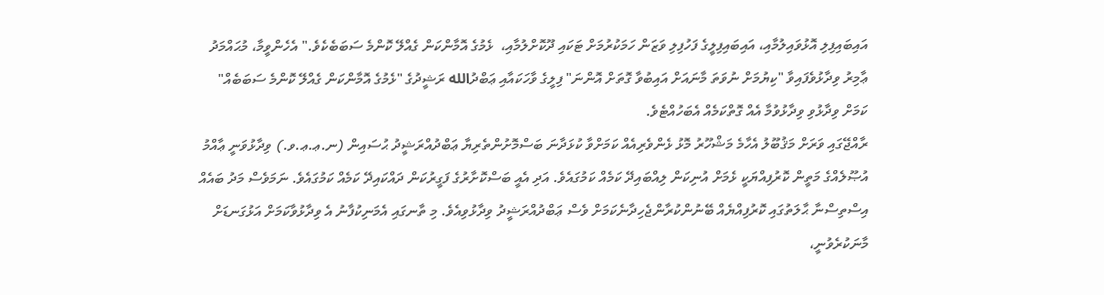އައިބައިފިލި އޮޅުވައިލުމާއި، އައިބައިފިލީގެ ފަހުފިލި ވަޒަން ހަމަކުރުމަށް ޓަކައި ދޫކޮށްލުމާއި،  ޅެމުގެ އޮމާންކަން ގެއްލޭ ކޮންމެ ސަބަބެކެވެ." އެހެންވީމާ، މުޙައްމަދު ޢާމިރު ވިދާޅުވެފައިވާ "ކިޔުމަށް ނުވަތަ މާނައަށް އައިބުވާ ގޮތަށް އޮންނަ" ފިލީގެ ވާހަކައާއި ޢަބްދުالله ރަޝީދުގެ "ޅެމުގެ އޮމާންކަން ގެއްލޭ ކޮންމެ ސަބަބެއް" ކަމަށް ވިދާޅުވި ވިދާޅުވުމާ އެއް ގޮތްކަމެއް އެބަހުއްޓެވެ.
ރާއްޖޭގައި ވަރަށް މަޤުބޫލު އެހާމެ މަޝްހޫރު މޮޅު ޅެންވެރިއެއް ކަމަށްވާ ކުޅަދާނަ ބަސްމޮށުންތެރިޔާ ޢަބްދުއްރަޝީދު ޙުސައިން (ނ.ޢ.ޢ.ވ.) ވިދާޅުވަނީ ޢާއްމު އުޞޫލެއްގެ މަތީން ކޮރުފިއްޔަކީ ޅެމަށް އުނިކަން ލިއްބައިދޭ ކަމެއް ކަމުގައެވެ. އަދި އެއީ ބަސްކޮށާރުގެ ފަގީރުކަން ދައްކައިދޭ ކަމެއް ކަމުގައެވެ. ނަމަވެސް މަދު ބައެއް އިސްތިސްނާ ޙާލަތުގައި ކޮރުފިއްޔެއް ބޭނުންކުރާންޖެހިދާނެކަމަށް ވެސް ޢަބްދުއްރަޝީދު ވިދާޅުވިއެވެ. މި ތާނގައި އެމަނިކުފާނު އެ ވިދާޅުވާކަމަށް އަޅުގަނޑަށް މާނަކުރެވުނީ،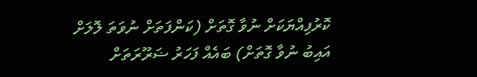ކޮރުފިއްޔަކަށް ނުވާ ގޮތަށް (ކަންފަތަށް ނުވަތަ ލޮލަށް އައިބު ނުވާ ގޮތަށް) ބައެއް ފަހަރު ޟަރޫރަތަށް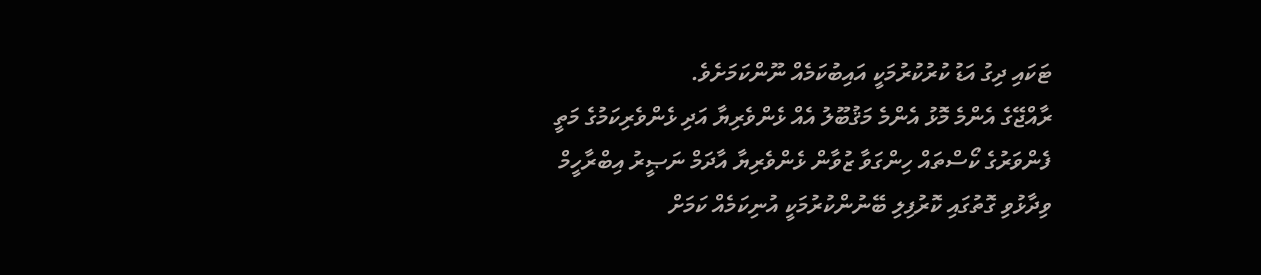ޓަކައި ދިގު އަޑު ކުރުކުރުމަކީ އައިބުކަމެއް ނޫންކަމަށެވެ.
ރާއްޖޭގެ އެންމެ މޮޅު އެންމެ މަޤުބޫލު އެއް ޅެންވެރިޔާ އަދި ޅެންވެރިކަމުގެ މަތީ ފެންވަރުގެ ކޯސްތައް ހިންގަވާ ޒުވާން ޅެންވެރިޔާ އާދަމް ނަޞީރު އިބްރާހީމް ވިދާޅުވި ގޮތުގައި ކޮރުފިލި ބޭނުންކުރުމަކީ އުނިކަމެއް ކަމަށް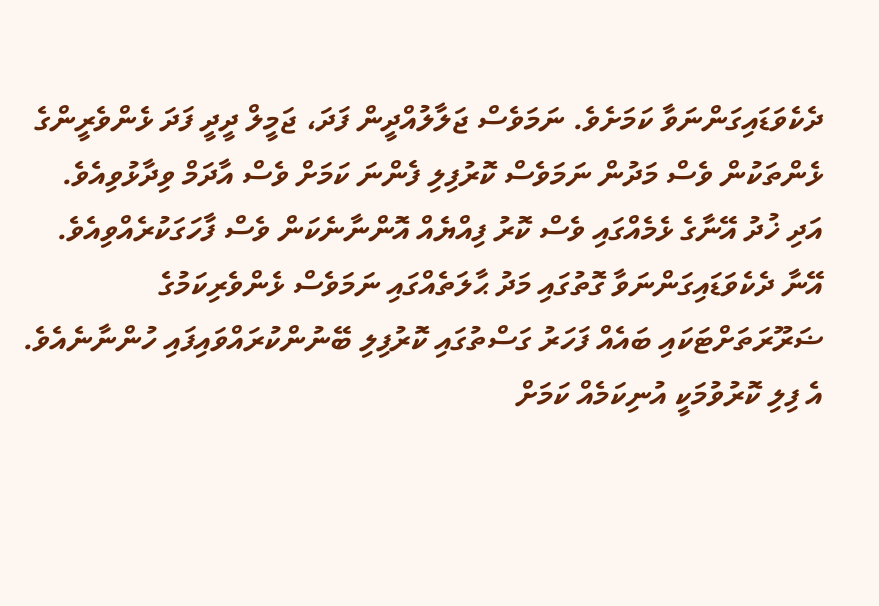ދެކެވަޑައިގަންނަވާ ކަމަށެވެ. ނަމަވެސް ޖަލާލުއްދީން ފަދަ، ޖަމީލް ދީދީ ފަދަ ޅެންވެރީންގެ ޅެންތަކުން ވެސް މަދުން ނަމަވެސް ކޮރުފިލި ފެންނަ ކަމަށް ވެސް އާދަމް ވިދާޅުވިއެވެ. އަދި ޚުދު އޭނާގެ ޅެމެއްގައި ވެސް ކޮރު ފިއްޔެއް އޮންނާނެކަން ވެސް ފާހަގަކުރެއްވިއެވެ. އޭނާ ދެކެވަޑައިގަންނަވާ ގޮތުގައި މަދު ޙާލަތެއްގައި ނަމަވެސް ޅެންވެރިކަމުގެ ޟަރޫރަތަށްޓަކައި ބައެއް ފަހަރު ގަސްތުގައި ކޮރުފިލި ބޭނުންކުރައްވައިފައި ހުންނާނެއެވެ. އެ ފިލި ކޮރުވުމަކީ އުނިކަމެއް ކަމަށް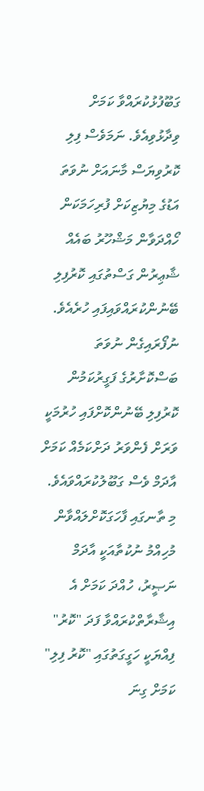ގަބޫފުޅުކުރައްވާ ކަމަށް ވިދާޅުވިއެވެ. ނަމަވެސް ފިލި ކޮރުވިޔަސް މާނައަށް ނުވަތަ އަޑުގެ މިޔުޒިކަށް ފުރިހަމަކަން ހޯއްދަވާން މަޝްހޫރު ބައެއް ޝާޢިރުން ގަސްތުގައި ކޮރުފިލި ބޭނުންކުރައްވައިފައި ހުރެއެވެ. ނުފޯރައިގެން ނުވަތަ ބަސްކޮށާރުގެ ފަގީރުކަމުން ކޮރުފިލި ބޭނުންކޮށްފައި ހުރުމަކީ ވަރަށް ފެންވަރު ދަށްކަމެއް ކަމަށް އާދަމް ވެސް ގަބޫލުކުރައްވައެވެ. މި ތާނގައި ފާހަގަކޮށްލައްވާން މުހިއްމު ނުކުތާއަކީ އާދަމް ނަޞީރު، ހުއްދަ ކަމަށް އެ އިޝާރާތްކުރައްވާ ފަދަ "ކޮރު" ފިއްޔަކީ ހަގީގަތުގައި "ކޮރު ފިލި" ކަމަށް ގިނަ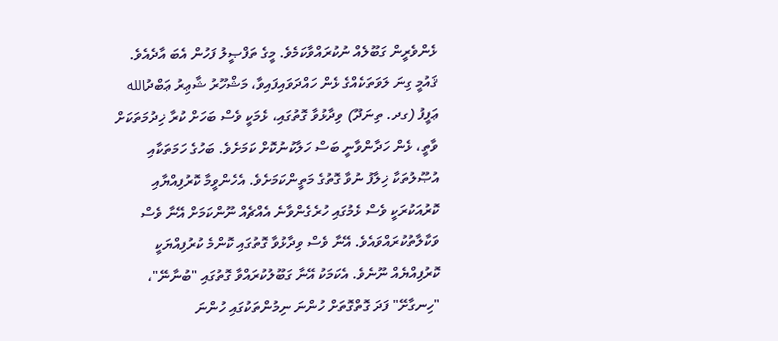ޅެންވެރީން ގަބޫލެއް ނުކުރައްވާކަމެވެ. މީގެ ތަފްޞީލު ފަހުން އެބަ އާދެއެވެ.
ޤައުމީ ގިނަ ލަވަތަކެއްގެ ޅެން ހައްދަވައިފައިވާ، މަޝްހޫރު ޝާޢިރު ޢަބްދުالله ޢަފީފު (ގދ. ތިނަދޫ) ވިދާޅުވާ ގޮތުގައި، ޅެމަކީ ވެސް ބަހަށް ކުރާ ޚިދުމަތަކަށް ވާތީ، ޅެން ހަދާންވާނީ ބަސް ހަލާކުނުކޮށް ކަމަށެވެ. ބަހުގެ ހަމަތަކާއި އުޞޫލުތަކާ ޚިލާފު ނުވާ ގޮތުގެ މަތީންކަމަށެވެ. އެހެންވީމާ ކޮރުފިއްޔާއި ކޮރުއަކުރަކީ ވެސް ޅެމުގައި ހުރެގެންވާނެ އެއްޗެއް ނޫންކަމަށް އޭނާ ވެސް ވަކާލާތުކުރައްވައެވެ. އޭނާ ވެސް ވިދާޅުވާ ގޮތުގައި ކޮންމެ ކުރުފިއްޔަކީ ކޮރުފިއްޔެއް ނޫނެވެ. އެކަމަކު އޭނާ ގަބޫލުކުރައްވާ ގޮތުގައި "ބުނާނޭ"، "ހިނގާށޭ" ފަދަ ގޮތްގޮތަށް ހުންނަ ނިމުންތަކުގައި ހުންނަ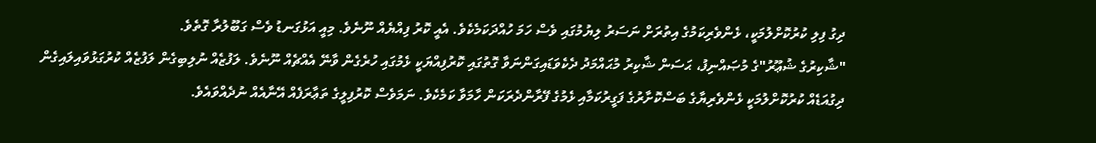ދިގު ފިލި ކުރުކޮށްލުމަކީ، ޅެންވެރިކަމުގެ އިތުރަށް ނަސަރު ލިޔުމުގައި ވެސް ހަމަ ހުއްދަކަމެކެވެ. އެއީ ކޮރު ފިއްޔެއް ނޫނެވެ. މިއީ އަޅުގަނޑު ވެސް ގަބޫލުރާ ގޮތެވެ.
"ޝާކިރުގެ ޝުޢޫރު"ގެ މުޞައްނިފު، ޙަސަން ޝާކިރު މުޙައްމަދު ދެކެވަޑައިގަންނަވާ ގޮތުގައި ކޮރުފިއްޔަކީ ޅެމުގައި ހުރެގެން ވާނޭ އެއްޗެއް ނޫނެވެ. ލަފުޒެއް ނުލިބިގެން ލަފުޒެއް ކުރުގަޅުވައިލައިގެން ދިގުއަޑެއް ކުރުކޮށްލުމަކީ ޅެންވެރިޔާގެ ބަސްކޮށާރުގެ ފަގީރުކަމާއި ޅެމުގެ ފޭރާންދެރަކަން ހާމަވާ ކަމެކެވެ. ނަމަވެސް ކޮރުފިލީގެ ތަޢާރަފެއް އޭނާއެއް ނުދެއްވައެވެ.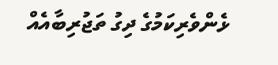ޅެންވެރިކަމުގެ ދިގު ތަޖުރިބާއެއް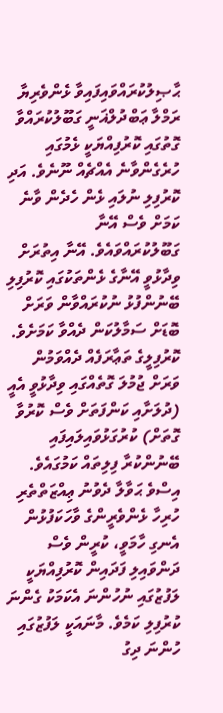ޙާޞިލުކުރައްވައިފައިވާ ޅެންވެރިޔާ ރަމްލާ ޢަބްދުލްޣަނީ ގަބޫލުކުރައްވާ ގޮތުގައި ކޮރުފިއްޔަކީ ޅެމުގައި ހުރެގެންވާނެ އެއްޗެއް ނޫނެވެ. އަދި ކޮރުފިލި ނުލައި ޅެން ހެދެން ވާނެ ކަމަށް ވެސް އޭނާ ގަބޫލުކުރައްވައެވެ. އޭނާ އިތުރަށް ވިދާޅުވީ އޭނާގެ ޅެންތަކުގައި ކޮރުފިލި ބޭނުންފުޅު ނުކުރައްވާން ވަރަށް ބޮޑަށް ސަމާލުކަން ދެއްވާ ކަމަށެވެ. ކޮރުފިލީގެ ތަޢާރަފެއް ދެއްވަމުން ވަރަށް ޖުމުލަ ގޮތެއްގައި ވިދާޅުވީ އެއީ (ދުލަށާއި ކަންފަތަށް ވެސް ކޮރުވާ ގޮތަށް) ކުރުގަޅުވައިލައިފައި ބޭނުންކުރާ ފިލިތައް ކަމުގައެވެ.
އިސްވެ ޙަވާލާ ދެވުނު ޢިއްޒަތްތެރި ހުރިހާ ޅެންވެރީންގެ ވާހަކަފުޅުން އެނގި ހާމަވީ، ކުރީން ވެސް ދަންވައިލި ފަދައިން ކޮރުފިއްޔަކީ ލަފުޒުގައި ނުހުންނަ އެކަމަކު ގެންނަ ކުރުފިލި ކަމެވެ. މާނައަކީ ލަފުޒުގައި ހުންނަ ދިގު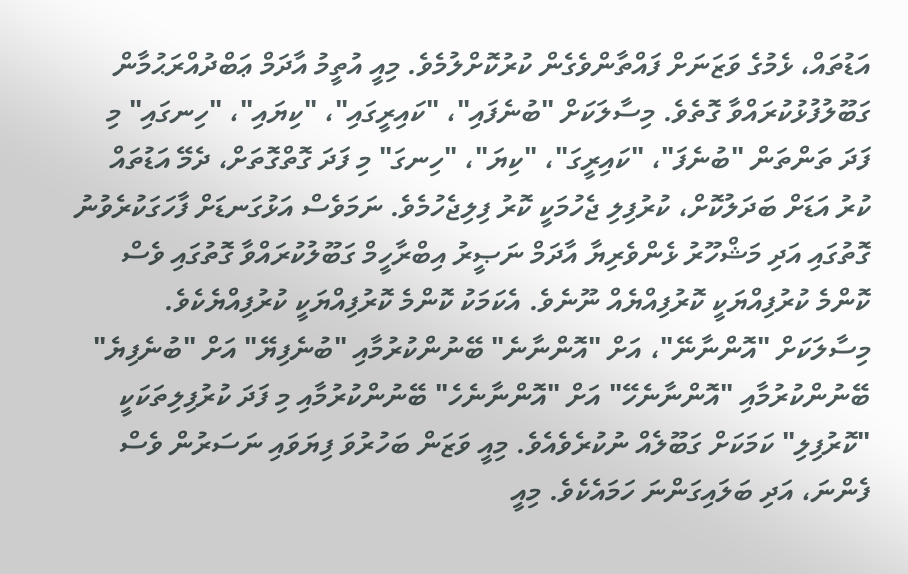އަޑުތައް، ޅެމުގެ ވަޒަނަށް ފައްތާންވެގެން ކުރުކޮށްލުމެވެ. މިއީ އުތީމު އާދަމް ޢަބްދުއްރަޙުމާން ގަބޫލުފުޅުކުރައްވާ ގޮތެވެ. މިސާލަކަށް "ބުނެފައި"، "ކައިރީގައި"، "ކިޔައި"، "ހިނގައި" މި ފަދަ ތަންތަން "ބުނެފަ"، "ކައިރީގަ"، "ކިޔަ"، "ހިނގަ" މި ފަދަ ގޮތްގޮތަށް، ދެމޭ އަޑުތައް ކުރު އަޑަށް ބަދަލުކޮށް، ކުރުފިލި ޖެހުމަކީ ކޮރު ފިލިޖެހުމެވެ. ނަމަވެސް އަޅުގަނޑަށް ފާހަގަކުރެވުނު ގޮތުގައި އަދި މަޝްހޫރު ޅެންވެރިޔާ އާދަމް ނަޞީރު އިބްރާހީމް ގަބޫލުކުރައްވާ ގޮތުގައި ވެސް ކޮންމެ ކުރުފިއްޔަކީ ކޮރުފިއްޔެއް ނޫނެވެ. އެކަމަކު ކޮންމެ ކޮރުފިއްޔަކީ ކުރުފިއްޔެކެވެ. މިސާލަކަށް "އޮންނާނޭ"، އަށް "އޮންނާނެ" ބޭނުންކުރުމާއި "ބުނެފިޔޭ" އަށް "ބުނެފިޔެ" ބޭނުންކުރުމާއި "އޮންނާނެހޭ" އަށް "އޮންނާނެހެ" ބޭނުންކުރުމާއި މި ފަދަ ކުރުފިލިތަކަކީ "ކޮރުފިލި" ކަމަކަށް ގަބޫލެއް ނުކުރެވެއެވެ. މިއީ ވަޒަން ބަހުރުވަ ފިޔަވައި ނަސަރުން ވެސް ފެންނަ، އަދި ބަލައިގަންނަ ހަމައެކެވެ. މިއީ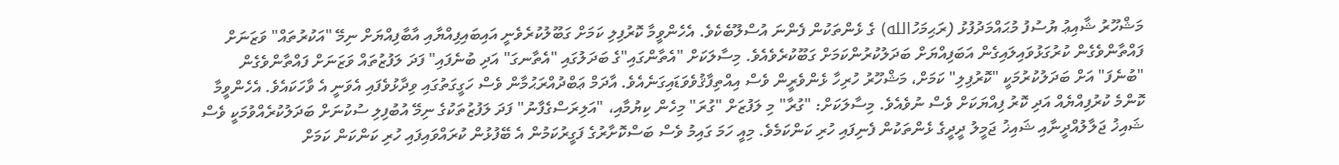މަޝްހޫރު ޝާއިޢު ޔުސުފު މުޙައްމަދުފުޅު (ރަޙިމަހުالله) ގެ ޅެންތަކުން ފެންނަ އުސްލޫބެކެވެ. އެހެންވީމާ ކޮރުފިލި ކަމަށް ގަބޫލުކުރެވެނީ އައިބައިފިއްޔާއި އާބާފިއްޔަށް ނިމޭ "އަކުރުތައް" ވަޒަނަށް ފައްތާންވެގެން ކުރުގަޅުވައިލައިގެން އަބަފިއްޔަށް ބަދަލުކުރުންކަމަށް ގަބޫކުރެވެއެވެ. މިސާލަކަށް "އެތާންގައި"ގެ ބަދަލުގައި "އެތާނގަ" އަދި ބުނެފައި" ފަދަ ލަފުޒުތައް ވަޒަނަށް ފައްތާންވެގެން "ބުނެފަ" އަށް ބަދަލުކުރުމަކީ "ކޮރުފިލި" ކަމަށް، މަޝްހޫރު ހުރިހާ ޅެންވެރީން ވެސް އިއްތިފާޤުވެވަޑައިގަނެއެވެ. އާދަމް ޢަބްދުއްރަޙުމާން ވެސް ހަގީގަތުގައި ވިދާޅުވެފައި އެވަނީ އެ ވާހަކައެވެ. އެހެންވީމާ ކޮންމެ ކުރުފިއްޔެއް އަދި ކޮރު ފިއްޔަކަށް ވެސް ނުވެއެވެ. މިސާލަކަށް: "ގުރާ" މި ލަފުޒަށް "ގުރަ" މިހެން ކިޔުމާއި، "އަލިރަސްގެފާނު" ފަދަ ލަފުޒުތަކުގެ ނިމޭ އުބުފިލި ސުކުނަށް ބަދަލުކުރެއްވުމަކީ ވެސް ޝައިޚު ޖަލާލުއްދީނާއި ޝައިޚު ޖަމީލު ދީދީގެ ޅެންތަކުން ފެނިފައި ހުރި ކަންކަމެވެ. މިއީ ހަމަ ގައިމު ވެސް ބަސްކޮށާރުގެ ފަގީރުކަމުން އެ ބޭފުޅުން ކުރައްވައިފައި ހުރި ކަންކަން ކަމަށް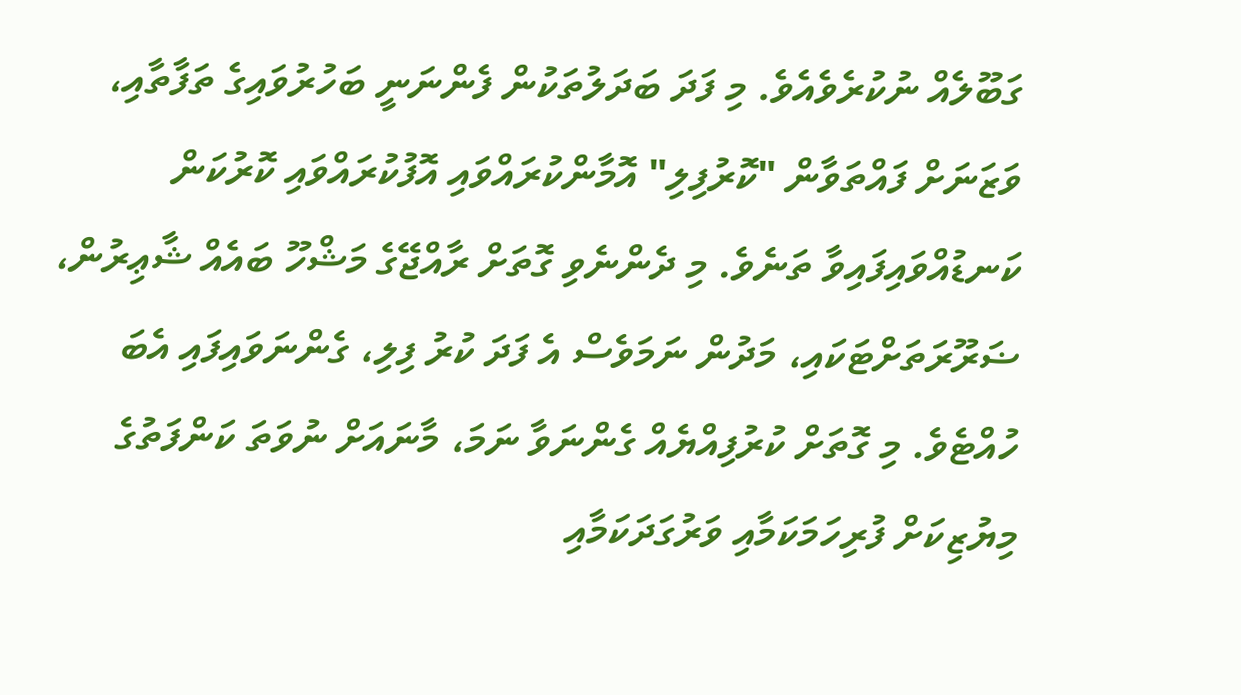ގަބޫލެއް ނުކުރެވެއެވެ. މި ފަދަ ބަދަލުތަކުން ފެންނަނީ ބަހުރުވައިގެ ތަފާތާއި، ވަޒަނަށް ފައްތަވާން "ކޮރުފިލި" އޮމާންކުރައްވައި އޮފުކުރައްވައި ކޮރުކަން ކަނޑުއްވައިފައިވާ ތަނެވެ. މި ދެންނެވި ގޮތަށް ރާއްޖޭގެ މަޝްހޫ ބައެއް ޝާޢިރުން، ޟަރޫރަތަށްޓަކައި، މަދުން ނަމަވެސް އެ ފަދަ ކުރު ފިލި، ގެންނަވައިފައި އެބަ ހުއްޓެވެ. މި ގޮތަށް ކުރުފިއްޔެއް ގެންނަވާ ނަމަ، މާނައަށް ނުވަތަ ކަންފަތުގެ މިޔުޒިކަށް ފުރިހަމަކަމާއި ވަރުގަދަކަމާއި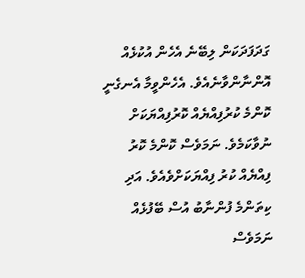ގަދަފަދަކަން ލިބޭނެ އެހެން އުކުޅެއް އޮންނާންވާނެއެވެ. އެހެންވީމާ އެނގެނީ ކޮންމެ ކުރުފިއްޔެއް ކޮރުފިއްޔަކަށް ނުވާކަމެވެ. ނަމަވެސް ކޮންމެ ކޮރު ފިއްޔެއް ކުރު ފިއްޔަކަށްވެއެވެ. އަދި ކިތަންމެ ފުންނާބު އުސް ބޭފުޅެއް ނަމަވެސް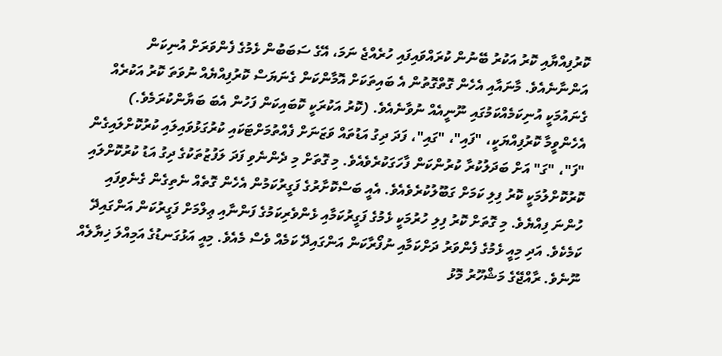ކޮރުފިއްޔާއި ކޮރު އަކުރު ބޭނުން ކުރައްވައިފައި ހުރެއްޖެ ނަމަ، އޭގެ ސަބަބުން ޅެމުގެ ފެންވަރަށް އުނިކަން އަންނާނެއެވެ. މާނައާއި އެހެން ގޮތްގޮތުން އެ ބައިތަކަށް އޮމާންކަން ގެނަޔަސް ކޮރުފިއްޔެއް ނުވަތަ ކޮރު އަކުރެއް ގެނައުމަކީ އުނިކަމެއްކަމުގައި ނޫނީއެއް ނުވާނެއެވެ. (ކޮރު އަކުރަކީ ކޮބައިކަން ފަހުން އެބަ ބަޔާންކުރަމެވެ.)
އެހެންވީމާ ކޮރުފިއްޔަކީ، "ފައި"، "ގައި"، ފަދަ ދިގު އަޑުތައް ވަޒަނަށް ފެއްތުމަށްޓަކައި ކުރުގަޅުވައިލައި ކުރުކޮށްލައިގެން "ފަ"، "ގަ" އަށް ބަދަލުކުރާ ކުރުންކަން ފާހަގަކުރެވެއެވެ. މި ގޮތަށް މި ދެންނެވި ފަދަ ލަފުޒުތަކުގެ ދިގު އަޑު ކުރުކޮށްލައި ކޮރުކޮށްލުމަކީ ކޮރު ފިލި ކަމަށް ގަބޫލުކުރެވެއެވެ. އެއީ ބަސްކޮށާރުގެ ފަގީރުކަމުން އެހެން ގޮތެއް ނެތިގެން ގެނެވިފައި ހުންނަ ފިއްޔެވެ. މި ގޮތަށް ކޮރު ފިލި ހުރުމަކީ ޅެމުގެ ފަގީރުކަމާއި ޅެންވެރިކަމުގެ ފަންނާއި ޢިލްމަށް ފަގީރުކަން އަންގައިދޭ ކަމެކެވެ. އަދި މިއީ ޅެމުގެ ފެންވަރު ދަށްކަމާއި ނުފޯރާކަން އަންގައިދޭ ކަމެއް ވެސް މެއެވެ. މިއީ އަޅުގަނޑުގެ އަމިއްލަ ޚިޔާލެއް ނޫނެވެ. ރާއްޖޭގެ މަޝްހޫރު މޮޅު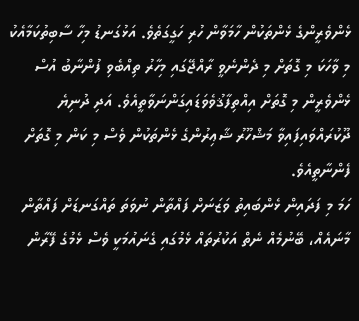ޅެންވެރީންގެ ޅެންތަކުން ހާމަވާން ހުރި ހަގީގަތެވެ. އަޅުގަނޑު މިހާ ސާބިތުކަމާއެކު މި ވާހަކަ މި ގޮތަށް މި ދެންނެވީ ރާއްޖޭގައި މިހާރު ތިއްބެވި ފުންނާބު އުސް ޅެންވެރީން މި ގޮތަށް އިއްތިފާޤުވެވަޑައިގަންނަވާތީއެވެ. އަދި ދުނިޔެ ދޫކުރައްވައިފައިވާ މަޝްހޫރު ޝާޢިރުންގެ ޅެންތަކުން ވެސް މި ކަން މި ގޮތަށް ފެންނާތީއެވެ.
ހަމަ މި ފަދައިން ޅެންބައިތު ވަޒަނަށް ފައްތާން ނުވަތަ ތައްގަނޑަށް ފައްތާން މާނައެއް، ބޭނުމެއް ނެތް އަކުރުތައް ޅެމުގައި ގެނައުމަކީ ވެސް ޅެމުގެ ފޭރާން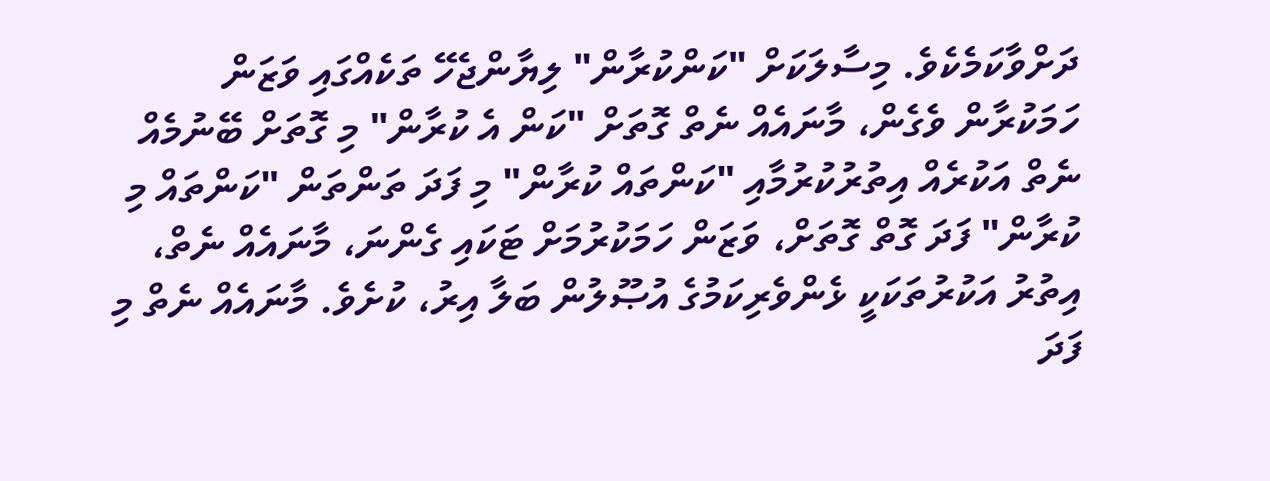ދަށްވާކަމެކެވެ. މިސާލަކަށް "ކަންކުރާން" ލިޔާންޖެހޭ ތަކެއްގައި ވަޒަން ހަމަކުރާން ވެގެން، މާނައެއް ނެތް ގޮތަށް "ކަން އެ ކުރާން" މި ގޮތަށް ބޭނުމެއް ނެތް އަކުރެއް އިތުރުކުރުމާއި "ކަންތައް ކުރާން" މި ފަދަ ތަންތަން "ކަންތައް މި ކުރާން" ފަދަ ގޮތް ގޮތަށް، ވަޒަން ހަމަކުރުމަށް ޓަކައި ގެންނަ، މާނައެއް ނެތް، އިތުރު އަކުރުތަކަކީ ޅެންވެރިކަމުގެ އުޞޫލުން ބަލާ އިރު، ކުށެވެ. މާނައެއް ނެތް މި ފަދަ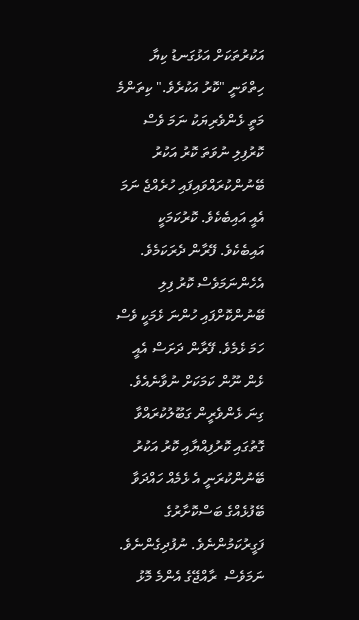އަކުރުތަކަށް އަޅުގަނޑު ކިޔާ ހިތްވަނީ "ކޮރު އަކުރެވެ." ކިތަންމެ މަތީ ޅެންވެރިޔަކު ނަމަ ވެސް ކޮރުފިލި ނުވަތަ ކޮރު އަކުރު ބޭނުންކުރައްވައިފައި ހުރެއްޖެ ނަމަ އެއީ އައިބެކެވެ. ކޮރުކަމަކީ އައިބެކެވެ. ފޭރާން ދެރަކަމެވެ. އެހެންނަމަވެސް ކޮރު ފިލި ބޭނުންކޮށްފައި ހުންނަ ޅެމަކީ ވެސް ހަމަ ޅެމެވެ. ފޭރާން ދަށަސް އެއީ ޅެން ނޫން ކަމަކަށް ނުވާނެއެވެ.
ގިނަ ޅެންވެރީން ގަބޫލުކުރައްވާ ގޮތުގައި ކޮރުފިއްޔާއި ކޮރު އަކުރު ބޭނުންކުރަނީ އެ ޅެމެއް ހައްދަވާ ބޭފުޅެއްގެ ބަސްކޮށާރުގެ ފަގީރުކަމުންނެވެ. ނުފުދިގެންނެވެ. ނަމަވެސް  ރާއްޖޭގެ އެންމެ މޮޅު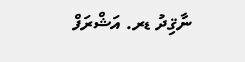ނާޤިދު ޑރ. އަޝްރަފް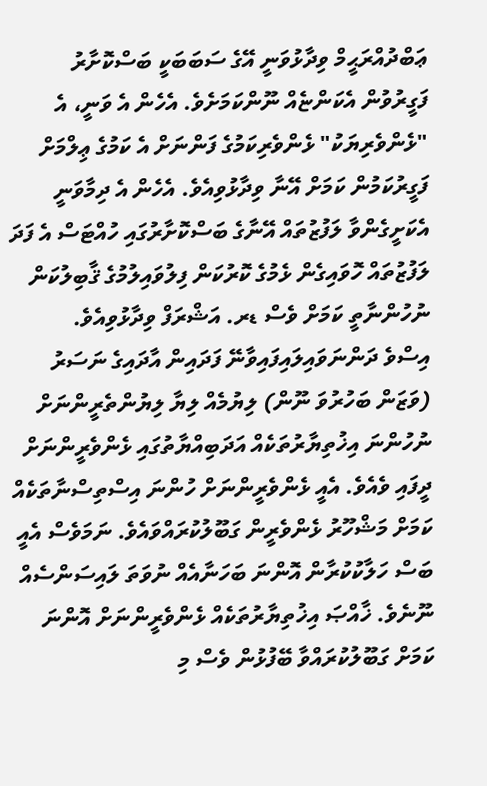ޢަބްދުއްރަޙީމް ވިދާޅުވަނީ އޭގެ ސަބަބަކީ ބަސްކޮށާރު ފަގީރުވުން އެކަންޏެއް ނޫންކަމަށެވެ. އެހެން އެ ވަނީ، އެ "ޅެންވެރިޔަކު" ޅެންވެރިކަމުގެ ފަންނަށް އެ ކަމުގެ ޢިލްމަށް ފަގީރުކަމުން ކަމަށް އޭނާ ވިދާޅުވިއެވެ. އެހެން އެ ދިމާވަނީ އެކަށީގެންވާ ލަފުޒުތައް އޭނާގެ ބަސްކޮށާރުގައި ހުއްޓަސް އެ ފަދަ ލަފުޒުތައް ހޮވައިގެން ޅެމުގެ ކޮރުކަން ފިލުވައިލުމުގެ ޤާބިލުކަން ނުހުންނާތީ ކަމަށް ވެސް ޑރ. އަޝްރަފް ވިދާޅުވިއެވެ.
އިސްވެ ދަންނަވައިލައިފައިވާނޭ ފަދައިން އާދައިގެ ނަސަރު (ވަޒަން ބަހުރުވަ ނޫން) ލިޔުމެއް ލިޔާ ލިޔުންތެރީންނަށް ނުހުންނަ އިޚުތިޔާރުތަކެއް އަދަބިއްޔާތުގައި ޅެންވެރީންނަށް ދީފައި ވެއެވެ. އެއީ ޅެންވެރީންނަށް ހުންނަ އިސްތިސްނާތަކެއް ކަމަށް މަޝްހޫރު ޅެންވެރީން ގަބޫލުކުރައްވައެވެ. ނަމަވެސް އެއީ ބަސް ހަލާކުކުރާން އޮންނަ ބަހަނާއެއް ނުވަތަ ލައިސަންސެއް ނޫނެވެ. ޚާއްޞަ އިޚުތިޔާރުތަކެއް ޅެންވެރީންނަށް އޮންނަ ކަމަށް ގަބޫލުކުރައްވާ ބޭފުޅުން ވެސް މި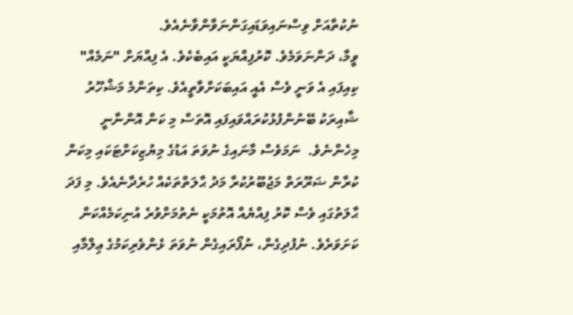ނުކުތާއަށް ވިސްނައިވަޑައިގަންނަވާންވާނެއެވެ.
ވީމާ، ދަންނަވަމެވެ. ކޮރުފިއްޔަކީ އައިބެކެވެ. އެ ފިއްޔަށް "ނަމެއް" ކިއިފައި އެ ވަނީ ވެސް އެއީ އައިބަކަށްވާތީއެވެ. ކިތަންމެ މަޝްހޫރު ޝާއިރަކު ބޭނުންފުޅުކުރައްވައިފައި އޮތަސް މި ކަން އޮންނާނީ މިހެންނެވެ.  ނަމަވެސް މާނައިގެ ނުވަތަ އަޑުގެ މިޔުޒިކަށްޓަކައި މިކަން ކުރާން ޟަރޫރަތް މަޖުބޫރުކުރާ މަދު ޙާލަތްތަކެއް ހުރެދާނެއެވެ. މި ފަދަ ޙާލަތުގައި ވެސް ކޮރު ފިއްޔެއް އޮތުމަކީ ނެތުމަށްވުރެ އުނިކަމެއްކަން ކަށަވަރެވެ. ނުފުދިގެން، ނުފޯރައިގެން ނުވަތަ ޅެންވެރިކަމުގެ ޢިލްމާއި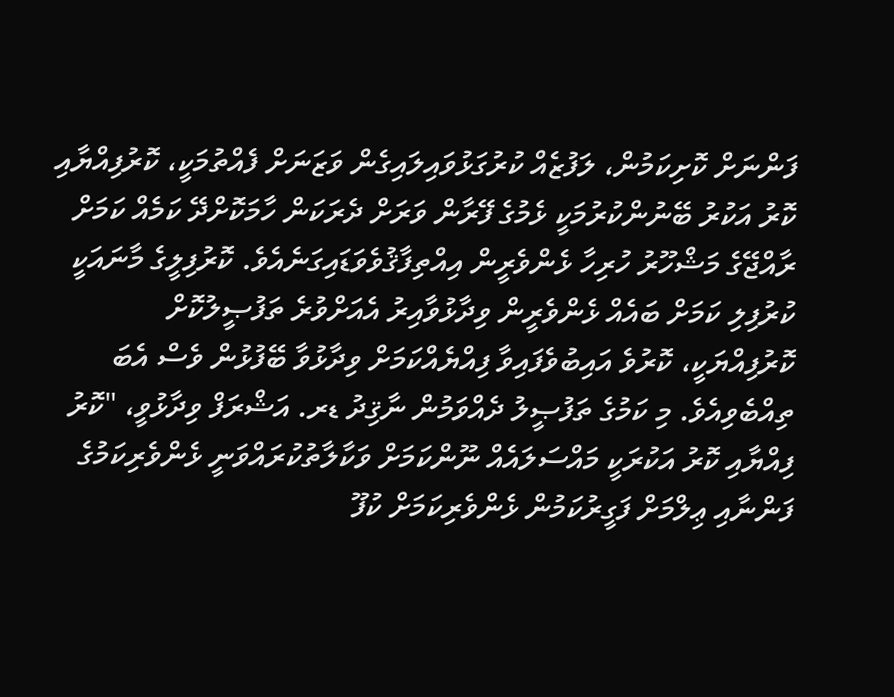ފަންނަށް ކޮށިކަމުން، ލަފުޒެއް ކުރުގަޅުވައިލައިގެން ވަޒަނަށް ފެއްތުމަކީ، ކޮރުފިއްޔާއި ކޮރު އަކުރު ބޭނުންކުރުމަކީ ޅެމުގެ ފޭރާން ވަރަށް ދެރަކަން ހާމަކޮށްދޭ ކަމެއް ކަމަށް ރާއްޖޭގެ މަޝްހޫރު ހުރިހާ ޅެންވެރީން އިއްތިފާޤުވެވަޑައިގަނެއެވެ. ކޮރުފިލީގެ މާނައަކީ ކުރުފިލި ކަމަށް ބައެއް ޅެންވެރީން ވިދާޅުވާއިރު އެއަށްވުރެ ތަފުޞީލުކޮށް ކޮރުފިއްޔަކީ، ކޮރުވެ އައިބުވެފައިވާ ފިއްޔެއްކަމަށް ވިދާޅުވާ ބޭފުޅުން ވެސް އެބަ ތިއްބެވިއެވެ. މި ކަމުގެ ތަފުޞީލު ދެއްވަމުން ނާޤިދު ޑރ. އަޝްރަފް ވިދާޅުވީ، "ކޮރު ފިއްޔާއި ކޮރު އަކުރަކީ މައްސަލައެއް ނޫންކަމަށް ވަކާލާތުކުރައްވަނީ ޅެންވެރިކަމުގެ ފަންނާއި ޢިލްމަށް ފަގީރުކަމުން ޅެންވެރިކަމަށް ކުފޫ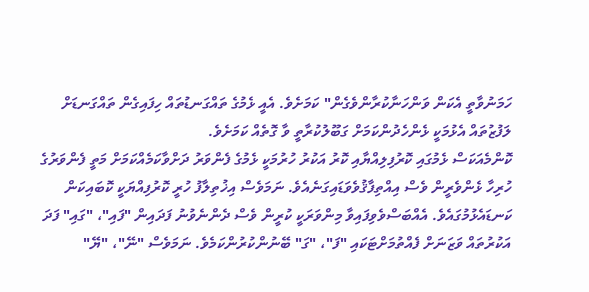ހަމަނުވާތީ އެކަން ވަންހަނާކުރާންވެގެން" ކަމަށެވެ. އެއީ ޅެމުގެ ތައްގަނޑުތައް ހިފައިގެން ތައްގަނޑަށް ލަފުޒުތައް އެޅުމަކީ ޅެންހެދުންކަމަށް ގަބޫލުކުރާތީ ވާ ގޮތެއް ކަމަށެވެ.
ކޮންމެއަކަސް ޅެމުގައި ކޮރުފިލިއްޔާއި ކޮރު އަކުރު ހުރުމަކީ ޅެމުގެ ފެންވަރު ދަށްވާކަމެއްކަމަށް މަތީ ފެންވަރުގެ ހުރިހާ ޅެންވެރީން ވެސް އިއްތިފާޤުވެވަޑައިގަނެއެވެ. ނަމަވެސް އިޚުތިލާފު ހުރީ ކޮރުފިއްޔަކީ ކޮބައިކަން ކަނޑައެޅުމުގައެވެ. އެއްބަސްވެވިފައިވާ މިންވަރަކީ ކުރީން ވެސް ދެންނެވުނު ފަދައިން "ފައި"، "ގައި" ފަދަ އަކުރުތައް ވަޒަނަށް ފެއްތުމަށްޓަކައި "ފަ"، "ގަ" ބޭނުންކުރުންކަމެވެ. ނަމަވެސް "ނޭ"، "ޔޭ"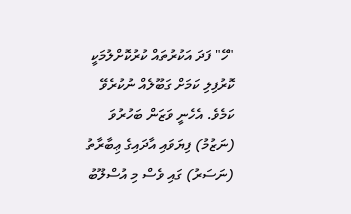"ހޭ" ފަދަ އަކުރުތައް ކުރުކޮށްލުމަކީ ކޮރުފިލި ކަމަށް ގަބޫލެއް ނުކުރެވޭ ކަމެވެ. އެހެނީ ވަޒަން ބަހުރުވަ (ނަޒުމު) ފިޔަވައި އާދައިގެ ޢިބާރާތު (ނަސަރު) ގައި ވެސް މި އުސްލޫބު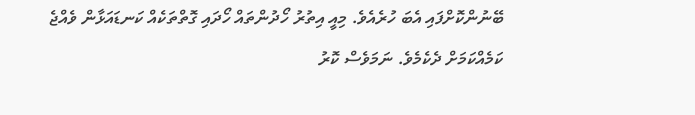ބޭނުންކޮށްފައި އެބަ ހުރެއެވެ. މިއީ އިތުރު ހޯދުންތައް ހޯދައި ގޮތްތަކެއް ކަނޑައަޅާން ވެއްޖެ ކަމެއްކަމަށް ދެކެމެވެ. ނަމަވެސް ކޮރު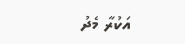އަކުރާ މެދު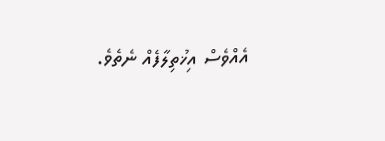އެއްވެސް އިޚުތިލާފެއް ނެތެވެ.